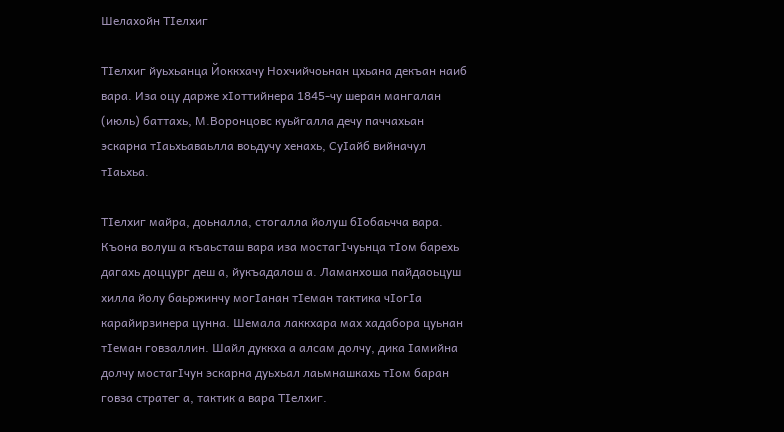Шелахойн ТIелхиг

ТIелхиг йуьхьанца Йоккхачу Нохчийчоьнан цхьана декъан наиб вара. Иза оцу дарже хIоттийнера 1845-чу шеран мангалан (июль) баттахь, М.Воронцовс куьйгалла дечу паччахьан эскарна тIаьхьаваьлла воьдучу хенахь, СуIайб вийначул тIаьхьа.

ТIелхиг майра, доьналла, стогалла йолуш бIобаьчча вара. Къона волуш а къаьсташ вара иза мостагIчуьнца тIом барехь дагахь доццург деш а, йукъадалош а. Ламанхоша пайдаоьцуш хилла йолу баьржинчу могIанан тIеман тактика чIогIа карайирзинера цунна. Шемала лаккхара мах хадабора цуьнан тIеман говзаллин. Шайл дуккха а алсам долчу, дика Iамийна долчу мостагIчун эскарна дуьхьал лаьмнашкахь тIом баран говза стратег а, тактик а вара ТIелхиг.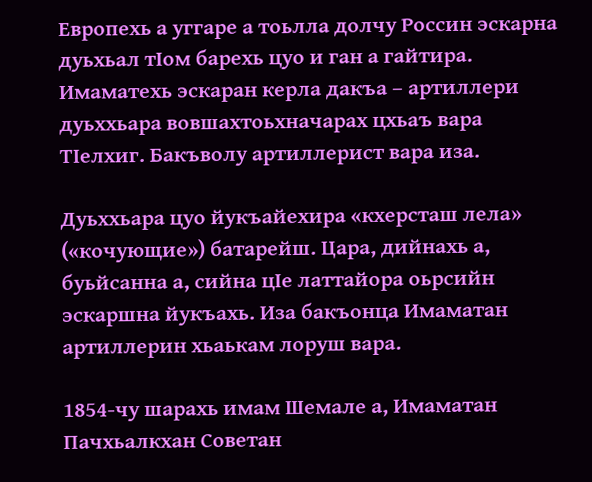Европехь а уггаре а тоьлла долчу Россин эскарна дуьхьал тIом барехь цуо и ган а гайтира. Имаматехь эскаран керла дакъа – артиллери дуьххьара вовшахтоьхначарах цхьаъ вара ТIелхиг. Бакъволу артиллерист вара иза.

Дуьххьара цуо йукъайехира «кхерсташ лела» («кочующие») батарейш. Цара, дийнахь а, буьйсанна а, сийна цIе латтайора оьрсийн эскаршна йукъахь. Иза бакъонца Имаматан артиллерин хьаькам лоруш вара.

1854-чу шарахь имам Шемале а, Имаматан Пачхьалкхан Советан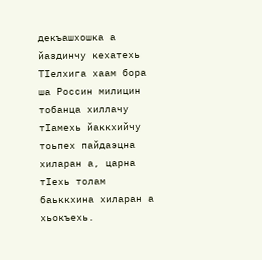декъашхошка а йаздинчу кехатехь ТIелхига хаам бора ша Россин милицин тобанца хиллачу тIамехь йаккхийчу тоьпех пайдаэцна хиларан а, царна тIехь толам баьккхина хиларан а хьокъехь.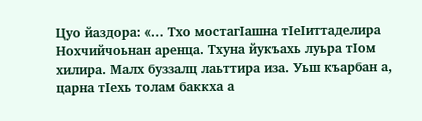Цуо йаздора: «… Тхо мостагIашна тIеIиттаделира Нохчийчоьнан аренца. Тхуна йукъахь луьра тIом хилира. Малх буззалц лаьттира иза. Уьш къарбан а, царна тIехь толам баккха а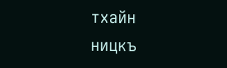тхайн ницкъ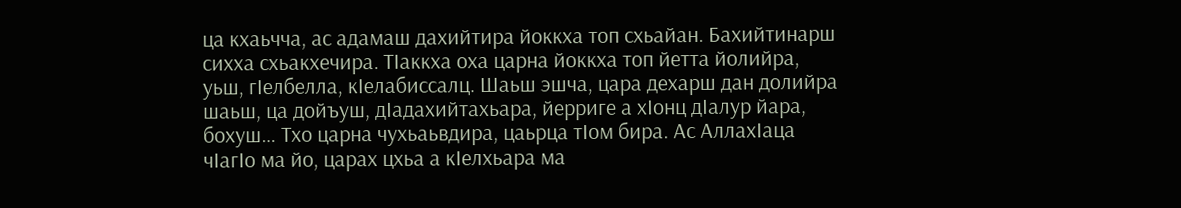ца кхаьчча, ас адамаш дахийтира йоккха топ схьайан. Бахийтинарш сихха схьакхечира. ТIаккха оха царна йоккха топ йетта йолийра, уьш, гIелбелла, кIелабиссалц. Шаьш эшча, цара дехарш дан долийра шаьш, ца дойъуш, дIадахийтахьара, йерриге а хIонц дIалур йара, бохуш… Тхо царна чухьаьвдира, цаьрца тIом бира. Ас АллахIаца чIагIо ма йо, царах цхьа а кIелхьара ма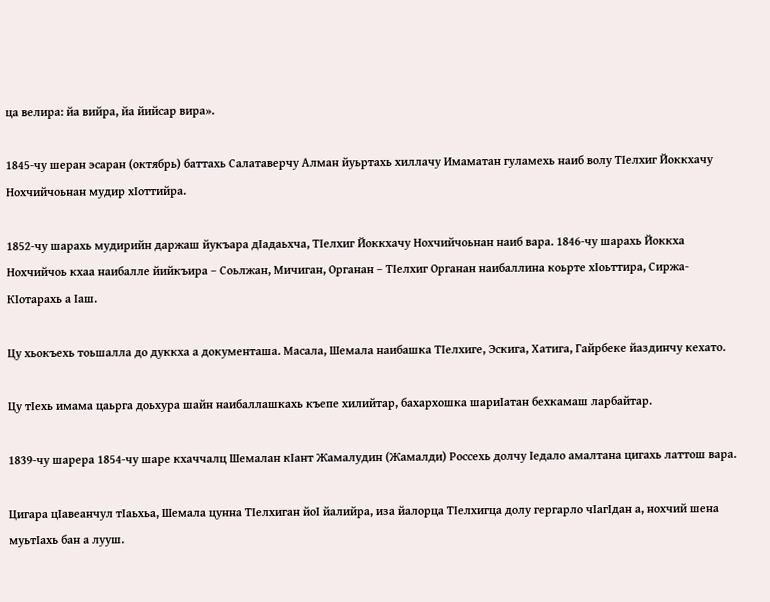ца велира: йа вийра, йа йийсар вира».

1845-чу шеран эсаран (октябрь) баттахь Салатаверчу Алман йуьртахь хиллачу Имаматан гуламехь наиб волу ТIелхиг Йоккхачу Нохчийчоьнан мудир хIоттийра.

1852-чу шарахь мудирийн даржаш йукъара дIадаьхча, ТIелхиг Йоккхачу Нохчийчоьнан наиб вара. 1846-чу шарахь Йоккха Нохчийчоь кхаа наибалле йийкъира – Соьлжан, Мичиган, Органан – ТIелхиг Органан наибаллина коьрте хIоьттира, Сиржа-КIотарахь а Iаш.

Цу хьокъехь тоьшалла до дуккха а документаша. Масала, Шемала наибашка ТIелхиге, Эскига, Хатига, Гайрбеке йаздинчу кехато.

Цу тIехь имама цаьрга доьхура шайн наибаллашкахь къепе хилийтар, бахархошка шариIатан бехкамаш ларбайтар.

1839-чу шарера 1854-чу шаре кхаччалц Шемалан кIант Жамалудин (Жамалди) Россехь долчу Iедало амалтана цигахь латтош вара.

Цигара цIавеанчул тIаьхьа, Шемала цунна ТIелхиган йоI йалийра, иза йалорца ТIелхигца долу гергарло чIагIдан а, нохчий шена муьтIахь бан а лууш.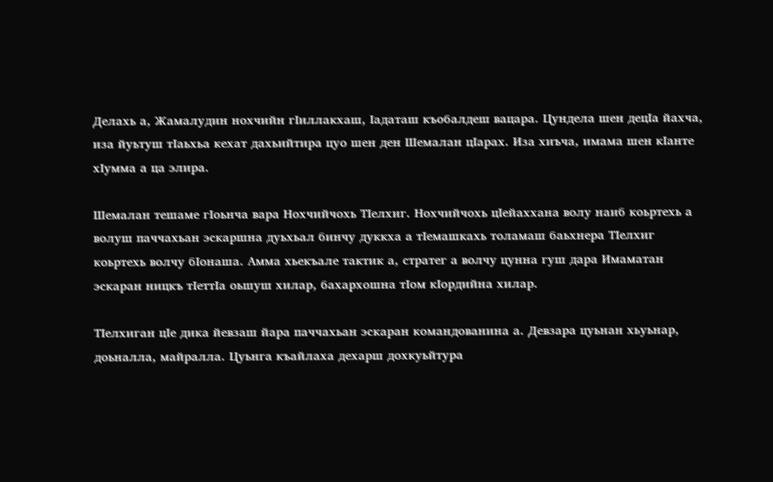Делахь а, Жамалудин нохчийн гIиллакхаш, Iадаташ къобалдеш вацара. Цундела шен децIа йахча, иза йуьтуш тIаьхьа кехат дахьийтира цуо шен ден Шемалан цIарах. Иза хиъча, имама шен кIанте хIумма а ца элира.

Шемалан тешаме гIоьнча вара Нохчийчохь ТIелхиг. Нохчийчохь цIейаххана волу наиб коьртехь а волуш паччахьан эскаршна дуьхьал бинчу дуккха а тIемашкахь толамаш баьхнера ТIелхиг коьртехь волчу бIонаша. Амма хьекъале тактик а, стратег а волчу цунна гуш дара Имаматан эскаран ницкъ тIеттIа оьшуш хилар, бахархошна тIом кIордийна хилар.

ТIелхиган цIе дика йевзаш йара паччахьан эскаран командованина а. Девзара цуьнан хьуьнар, доьналла, майралла. Цуьнга къайлаха дехарш дохкуьйтура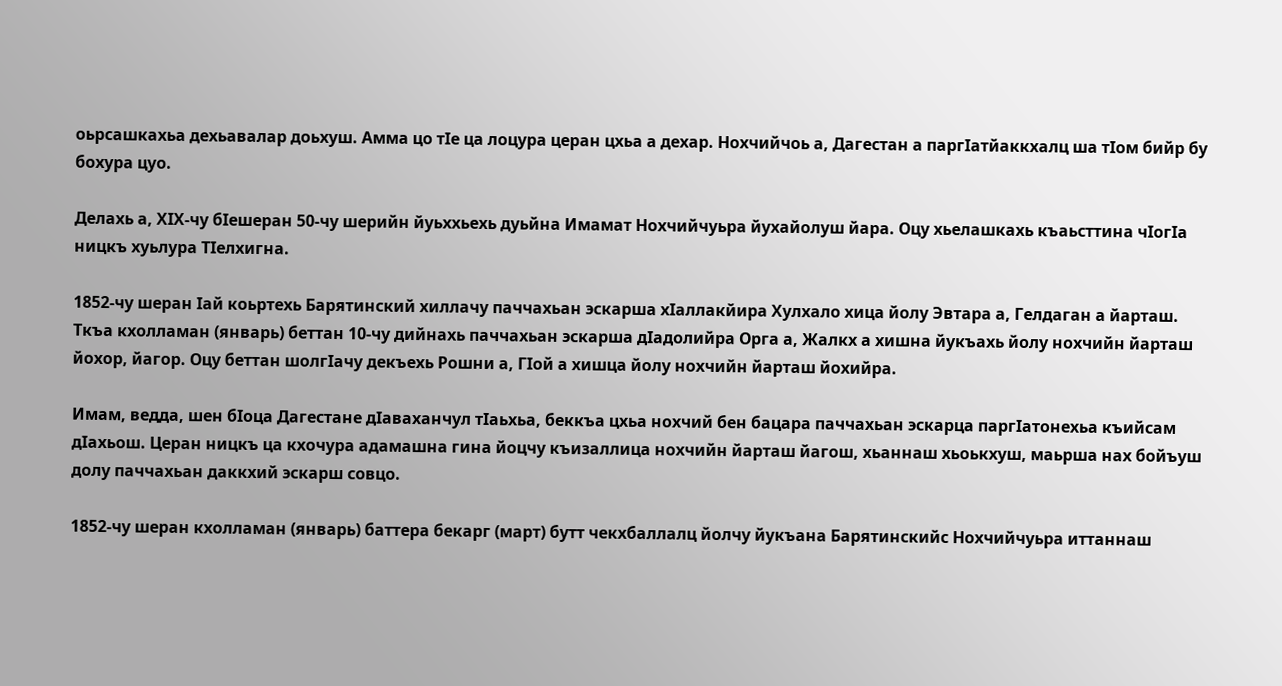оьрсашкахьа дехьавалар доьхуш. Амма цо тIе ца лоцура церан цхьа а дехар. Нохчийчоь а, Дагестан а паргIатйаккхалц ша тIом бийр бу бохура цуо.

Делахь а, ХIХ-чу бIешеран 50-чу шерийн йуьххьехь дуьйна Имамат Нохчийчуьра йухайолуш йара. Оцу хьелашкахь къаьсттина чIогIа ницкъ хуьлура ТIелхигна.

1852-чу шеран Iай коьртехь Барятинский хиллачу паччахьан эскарша хIаллакйира Хулхало хица йолу Эвтара а, Гелдаган а йарташ. Ткъа кхолламан (январь) беттан 10-чу дийнахь паччахьан эскарша дIадолийра Орга а, Жалкх а хишна йукъахь йолу нохчийн йарташ йохор, йагор. Оцу беттан шолгIачу декъехь Рошни а, ГIой а хишца йолу нохчийн йарташ йохийра.

Имам, ведда, шен бIоца Дагестане дIаваханчул тIаьхьа, беккъа цхьа нохчий бен бацара паччахьан эскарца паргIатонехьа къийсам дIахьош. Церан ницкъ ца кхочура адамашна гина йоцчу къизаллица нохчийн йарташ йагош, хьаннаш хьоькхуш, маьрша нах бойъуш долу паччахьан даккхий эскарш совцо.

1852-чу шеран кхолламан (январь) баттера бекарг (март) бутт чекхбаллалц йолчу йукъана Барятинскийс Нохчийчуьра иттаннаш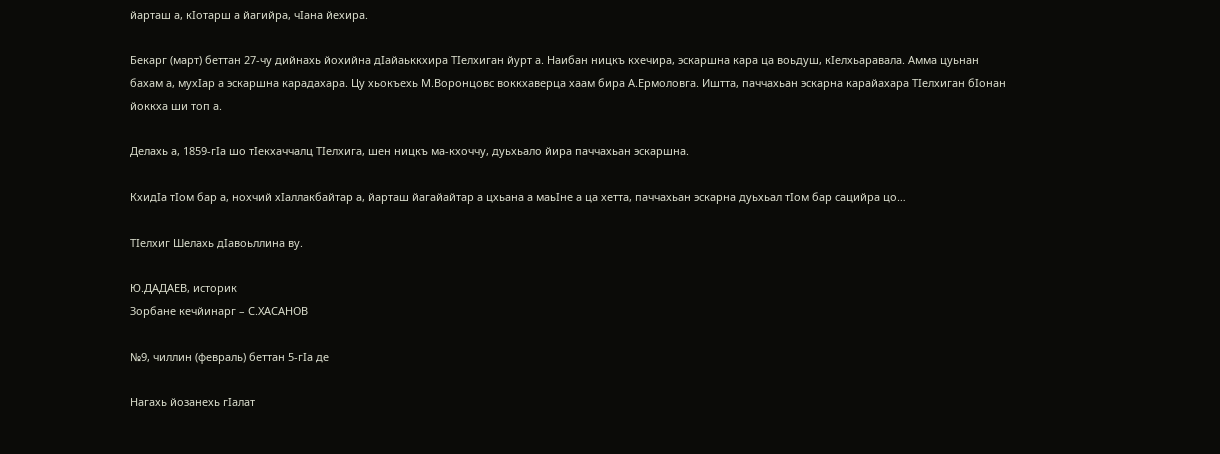йарташ а, кIотарш а йагийра, чIана йехира.

Бекарг (март) беттан 27-чу дийнахь йохийна дIайаьккхира ТIелхиган йурт а. Наибан ницкъ кхечира, эскаршна кара ца воьдуш, кIелхьаравала. Амма цуьнан бахам а, мухIар а эскаршна карадахара. Цу хьокъехь М.Воронцовс воккхаверца хаам бира А.Ермоловга. Иштта, паччахьан эскарна карайахара ТIелхиган бIонан йоккха ши топ а.

Делахь а, 1859-гIа шо тIекхаччалц ТIелхига, шен ницкъ ма-кхоччу, дуьхьало йира паччахьан эскаршна.

КхидIа тIом бар а, нохчий хIаллакбайтар а, йарташ йагайайтар а цхьана а маьIне а ца хетта, паччахьан эскарна дуьхьал тIом бар сацийра цо…

ТIелхиг Шелахь дIавоьллина ву.

Ю.ДАДАЕВ, историк
Зорбане кечйинарг – С.ХАСАНОВ

№9, чиллин (февраль) беттан 5-гӀа де

Нагахь йозанехь гIалат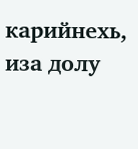карийнехь, иза долу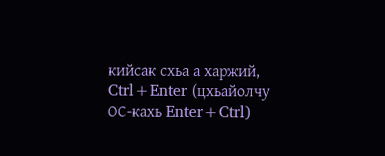кийсак схьа а харжий, Ctrl+Enter (цхьайолчу ОС-кахь Enter+Ctrl)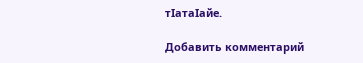тIатаIайе.

Добавить комментарий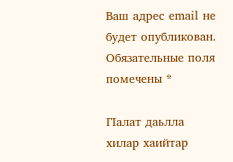Ваш адрес email не будет опубликован. Обязательные поля помечены *

ГIалат даьлла хилар хаийтар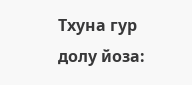Тхуна гур долу йоза: